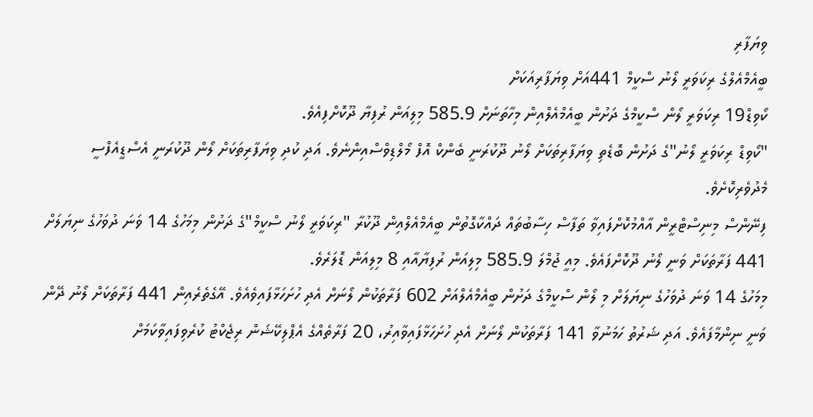ވިޔަފާރި
ބީއެމްއެލްގެ ރިކަވަރީ ލޯނު ސްކީމް 441އަށް ވިޔަފާރިއަކަށް
ކޯވިޑް19 ރިކަވަރީ ލޯން ސްކީމްގެ ދަށުން ބީއެމްއެލްއިން މިހާތަނަށް 585.9 މިލިއަން ރުފިޔާ ދޫކޮށްފިއެވެ.
"ކޯވިޑް ރިކަވަރީ ލޯނު"ގެ ދަށުން ބޮޑެތި ވިޔަފާރިތަކަށް ލޯނު ދޫކުރަނީ ބެންކް އޮފް މޯލްޑިވްސްއިންނެވެ. އަދި ކުދި ވިޔަފާރިތަކަށް ލޯން ދޫކުރަނީ އެސްޑީއެފްސީ މެދުވެރިކޮށެވެ.
ފިނޭންސް މިނިސްޓްރީން އާއްމުކޮށްފައިވާ ތަފާސް ހިސާބުތައް ދައްކާގޮތުން ބީއެމްއެލްއިން ދޫކުރާ "ރިކަވަރީ ލޯނު ސްކީމް"ގެ ދަށުން މިމަހުގެ 14 ވަނަ ދުވަހުގެ ނިޔަލަށް 441 ފަރާތަކަށް ވަނީ ލޯނު ދޫކޮށްފައެވެ. މިއީ ޖުމްލަ 585.9 މިލިއަން ރުފިޔާއާއި 8 މިލިއަން ޑޮލަރެވެ.
މިމަހުގެ 14 ވަނަ ދުވަހުގެ ނިޔަލަށް މި ލޯން ސްކީމްގެ ދަށުން ބީއެމްއެލްއަށް 602 ފަރާތަކުން ލޯނަށް އެދި ހުށަހަޅާފައިވެއެވެ. އޭގެތެރެއިން 441 ފަރާތަކަށް ލޯނު ދޭން ވަނީ ނިންމާފައެވެ. އަދި ޝަރުތު ހަމަނުވާ 141 ފަރާތަކުން ލޯނަށް އެދި ހުށަހަޅާފައިވާއިރު، 20 ފަރާތެއްގެ އެޕްލިކޭޝަން ރިޖެކްޓު ކުރެވިފައިވާކަމަށް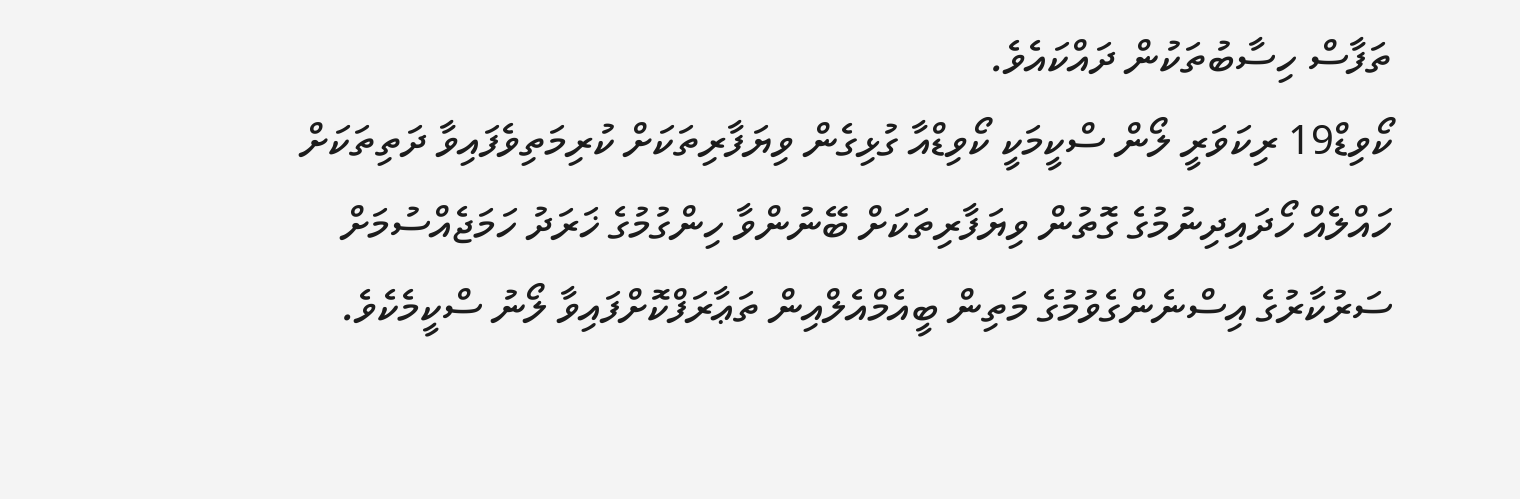ތަފާސް ހިސާބުތަކުން ދައްކައެވެ.
ކޯވިޑް19 ރިކަވަރީ ލޯން ސްކީމަކީ ކޯވިޑްއާ ގުޅިގެން ވިޔަފާރިތަކަށް ކުރިމަތިވެފައިވާ ދަތިތަކަށް ހައްލެއް ހޯދައިދިނުމުގެ ގޮތުން ވިޔަފާރިތަކަށް ބޭނުންވާ ހިންގުމުގެ ޚަރަދު ހަމަޖެއްސުމަށް ސަރުކާރުގެ އިސްނެންގެވުމުގެ މަތިން ބީއެމްއެލްއިން ތަޢާރަފްކޮށްފައިވާ ލޯނު ސްކީމެކެވެ.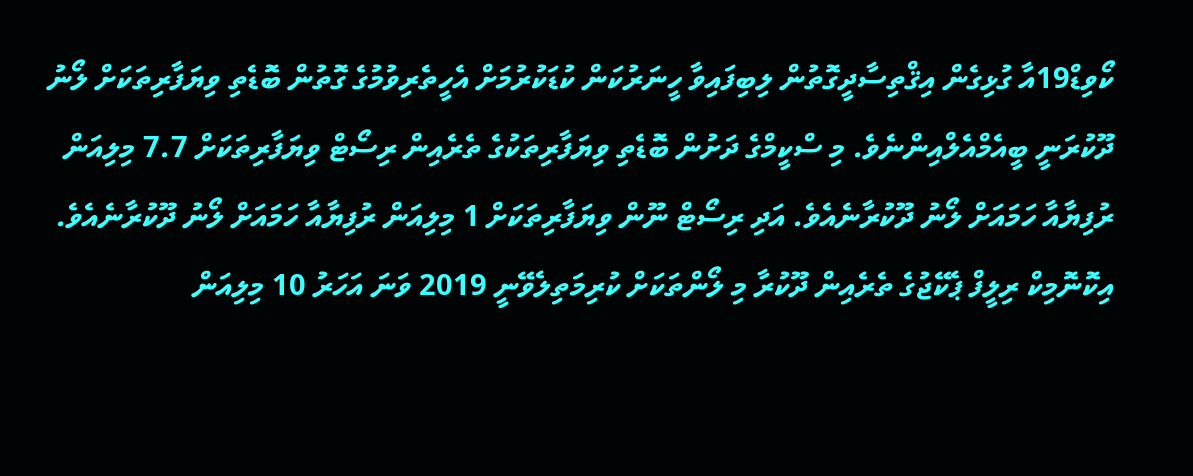ކޯވިޑް19އާ ގުޅިގެން އިޤްތިސާދީގޮތުން ލިބިފައިވާ ހީނަރުކަން ކުޑަކުރުމަށް އެހީތެރިވުމުގެ ގޮތުން ބޮޑެތި ވިޔަފާރިތަކަށް ލޯނު ދޫކުރަނީ ބީއެމްއެލްއިންނެވެ. މި ސްކީމްގެ ދަށުން ބޮޑެތި ވިޔަފާރިތަކުގެ ތެރެއިން ރިސޯޓް ވިޔަފާރިތަކަށް 7.7 މިލިއަން ރުފިޔާއާ ހަމައަށް ލޯނު ދޫކުރާނެއެވެ. އަދި ރިސޯޓް ނޫން ވިޔަފާރިތަކަށް 1 މިލިއަން ރުފިޔާއާ ހަމައަށް ލޯނު ދޫކުރާނެއެވެ. އިކޮނޮމިކް ރިލީފް ޕެކޭޖުގެ ތެރެއިން ދޫކުރާ މި ލޯންތަކަށް ކުރިމަތިލެވޭނީ 2019 ވަނަ އަހަރު 10 މިލިއަން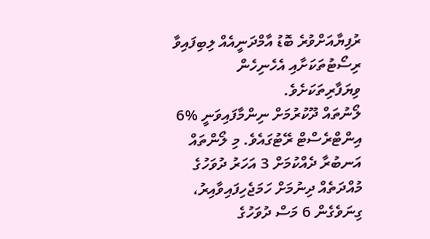ރުފިޔާއަށްވުރެ ބޮޑު އާމްދަނީއެއް ލިބިފައިވާ ރިސޯޓުތަކަށާއި އެހެނިހެން ވިޔަފާރިތަކަށެވެ.
ލޯނުތައް ދޫކުރުމަށް ނިންމާފައިވަނީ %6 އިންޓްރެސްޓް ރޭޓުގައެވެ. މި ލޯންތައް އަނބުރާ ދެއްކުމަށް 3 އަހަރު ދުވަހުގެ މުއްދަތެއް ދިނުމަށް ހަމަޖެހިފައިވާއިރު، ގިނަވެގެން 6 މަސް ދުވަހުގެ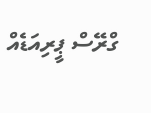ގްރޭސް ޕީރިއަޑެއް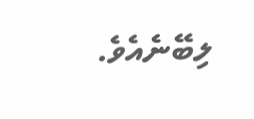ލިބޭނެއެވެ.